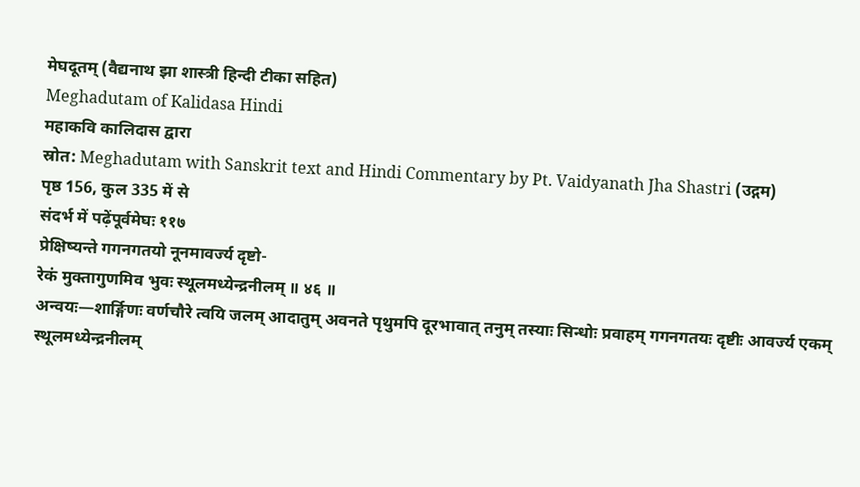मेघदूतम् (वैद्यनाथ झा शास्त्री हिन्दी टीका सहित)
Meghadutam of Kalidasa Hindi
महाकवि कालिदास द्वारा
स्रोत: Meghadutam with Sanskrit text and Hindi Commentary by Pt. Vaidyanath Jha Shastri (उद्गम)
पृष्ठ 156, कुल 335 में से
संदर्भ में पढ़ेंपूर्वमेघः ११७
प्रेक्षिष्यन्ते गगनगतयो नूनमावर्ज्य दृष्टो-
रेकं मुक्तागुणमिव भुवः स्थूलमध्येन्द्रनीलम् ॥ ४६ ॥
अन्वयः—शार्ङ्गिणः वर्णचौरे त्वयि जलम् आदातुम् अवनते पृथुमपि दूरभावात् तनुम् तस्याः सिन्धोः प्रवाहम् गगनगतयः दृष्टीः आवर्ज्य एकम् स्थूलमध्येन्द्रनीलम्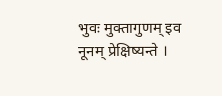भुवः मुक्तागुणम् इव नूनम् प्रेक्षिष्यन्ते ।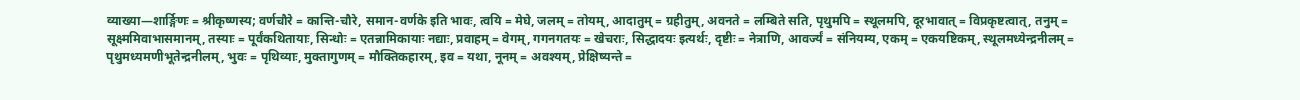व्याख्या—शार्ङ्गिणः = श्रीकृष्णस्य; वर्णचौरे = कान्ति-चौरे, समान-वर्णके इति भावः, त्वयि = मेघे, जलम् = तोयम्, आदातुम् = ग्रहीतुम्, अवनते = लम्बिते सति, पृथुमपि = स्थूलमपि, दूरभावात् = विप्रकृष्टत्वात्, तनुम् = सूक्ष्ममिवाभासमानम्, तस्याः = पूर्वंकथितायाः, सिन्धोः = एतन्नामिकायाः नद्याः, प्रवाहम् = वेगम्, गगनगतयः = खेचराः, सिद्धादयः इत्यर्थः, दृष्टीः = नेत्राणि, आवर्ज्यं = संनियम्य, एकम् = एकयष्टिकम्, स्थूलमध्येन्द्रनीलम् = पृथुमध्यमणीभूतेन्द्रनीलम्, भुवः = पृथिव्याः, मुक्तागुणम् = मौक्तिकहारम्, इव = यथा, नूनम् = अवश्यम्, प्रेक्षिष्यन्ते =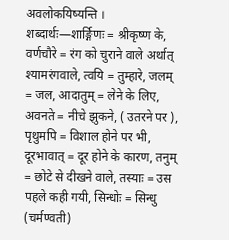अवलोकयिष्यन्ति ।
शब्दार्थः—शार्ङ्गिणः = श्रीकृष्ण के, वर्णचौरे = रंग को चुराने वाले अर्थात् श्यामरंगवाले, त्वयि = तुम्हारे, जलम् = जल, आदातुम् = लेने के लिए, अवनते = नीचे झुकने, ( उतरने पर ), पृथुमपि = विशाल होने पर भी, दूरभावात् = दूर होने के कारण, तनुम् = छोटे से दीखने वाले, तस्याः = उस पहले कही गयी, सिन्धोः = सिन्धु (चर्मण्वती)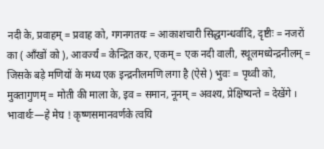नदी के, प्रवाहम् = प्रवाह को, गगनगतयः = आकाशचारी सिद्धगन्धर्वादि, दृष्टीः = नजरों का ( आँखों को ), आवर्ज्यं = केन्द्रित कर, एकम् = एक नदी वाली, स्थूलमध्येन्द्रनीलम् = जिसके बड़े मणियों के मध्य एक इन्द्रनीलमणि लगा है (ऐसे ) भुवः = पृथ्वी को, मुक्तागुणम् = मोती की माला के, इव = समान, नूनम् = अवश्य, प्रेक्षिष्यन्ते = देखेंगे ।
भावार्थः—हे मेघ ! कृष्णसमानवर्णके त्वयि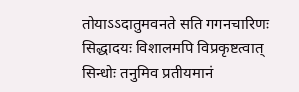तोयाऽऽदातुमवनते सति गगनचारिणः सिद्धादयः विशालमपि विप्रकृष्टत्वात् सिन्धोः तनुमिव प्रतीयमानं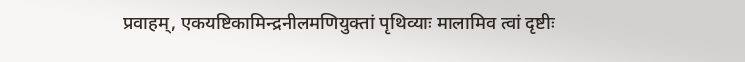प्रवाहम्, एकयष्टिकामिन्द्रनीलमणियुक्तां पृथिव्याः मालामिव त्वां दृष्टीः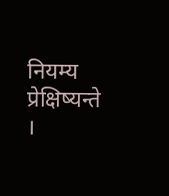नियम्य प्रेक्षिष्यन्ते ।